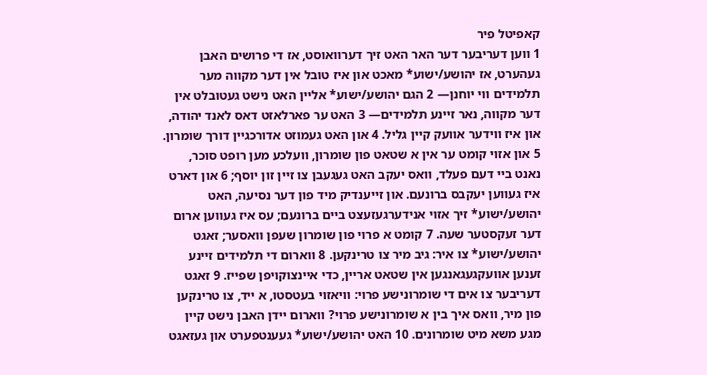קאפיטל פיר
1 ווען דעריבער דער האר האט זיך דערוואוסט, אז די פרושים האבן געהערט, אז יהושע/ישוע* מאכט און איז טובל אין דער מקווה מער תלמידים ווי יוחנן— 2 הגם יהושע/ישוע* אליין האט נישט געטובלט אין דער מקווה, נאר זיינע תלמידים— 3 האט ער פארלאזט דאס לאנד יהודה, און איז ווידער אוועק קיין גליל. 4 און האט געמוזט אדורכגיין דורך שומרון. 5 און אזוי קומט ער אין א שטאט פון שומרון, וועלכע מען רופט סוכר, נאנט ביי דעם פעלד, וואס יעקב האט געגעבן צו זיין זון יוסף; 6 און דארט איז געווען יעקבס ברונעם. און זייענדיק מיד פון דער נסיעה, האט יהושע/ישוע* זיך אזוי אנידערגעזעצט ביים ברונעם; עס איז געווען ארום דער זעקסטער שעה. 7 קומט א פרוי פון שומרון שעפן וואסער; זאגט יהושע/ישוע* צו איר: גיב מיר צו טרינקען. 8 ווארום די תלמידים זיינע זענען אוועקגעגאנגען אין שטאט אריין, כדי איינצוקויפן שפייז. 9 זאגט דעריבער צו אים די שומרונישע פרוי: וויאזוי בעטסטו, א ייד, צו טרינקען פון מיר, וואס איך בין א שומרונישע פרוי? ווארום יידן האבן נישט קיין מגע משא מיט שומרונים. 10 האט יהושע/ישוע* געענטפערט און געזאגט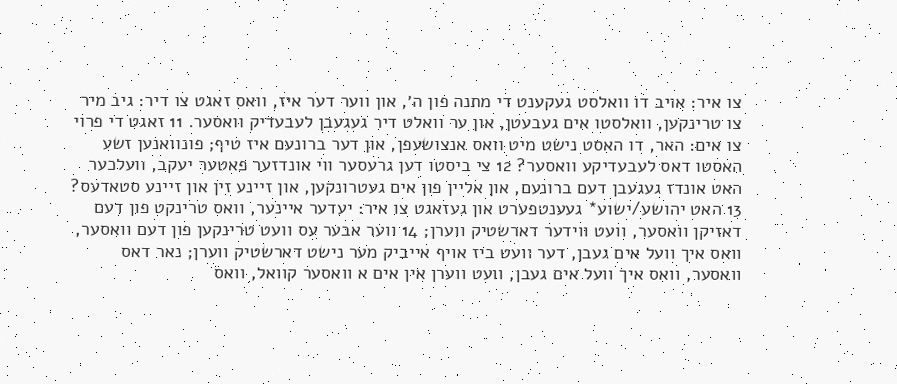צו איר: אויב דו וואלסט געקענט די מתנה פון ה׳, און ווער דער איז, וואס זאגט צו דיר: גיב מיר צו טרינקען, וואלסטו אים געבעטן, און ער וואלט דיר געגעבן לעבעדיק וואסער. 11 זאגט די פרוי צו אים: האר, דו האסט נישט מיט וואס אנצושעפן, און דער ברונעם איז טיף; פונוואנען זשע האסטו דאס לעבעדיקע וואסער? 12 צי ביסטו דען גרעסער ווי אונדזער פאטער יעקב, וועלכער האט אונדז געגעבן דעם ברונעם, און אליין פון אים געטרונקען, און זיינע זין און זיינע סטאדעס? 13 האט יהושע/ישוע* געענטפערט און געזאגט צו איר: יעדער איינער, וואס טרינקט פון דעם דאזיקן וואסער, וועט ווידער דארשטיק ווערן; 14 ווער אבער עס וועט טרינקען פון דעם וואסער, וואס איך וועל אים געבן, דער וועט ביז אויף אייביק מער נישט דארשטיק ווערן; נאר דאס וואסער, וואס איך וועל אים געבן, וועט ווערן אין אים א וואסער קוואל, וואס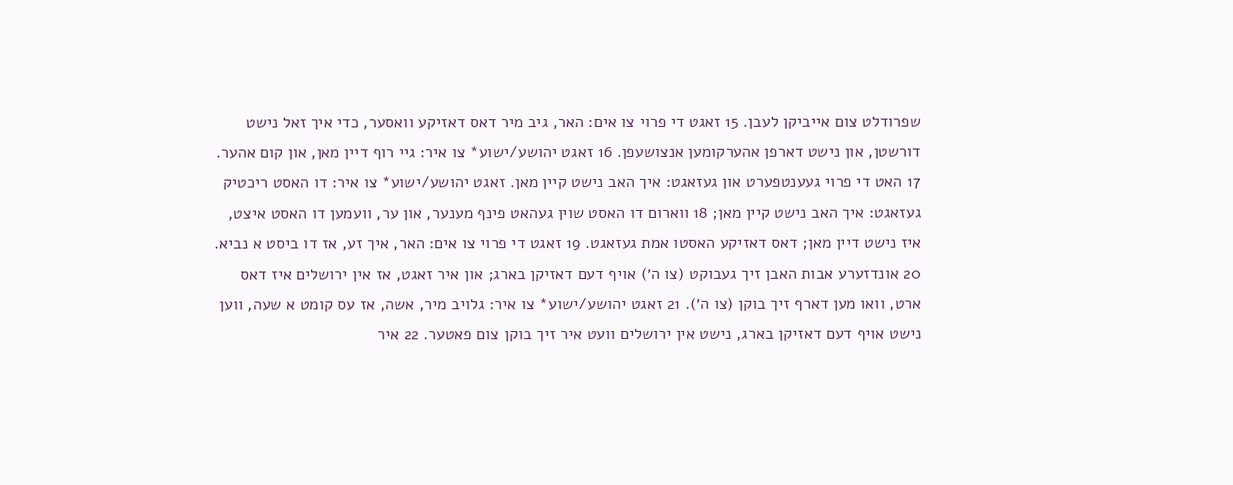שפרודלט צום אייביקן לעבן. 15 זאגט די פרוי צו אים: האר, גיב מיר דאס דאזיקע וואסער, כדי איך זאל נישט דורשטן, און נישט דארפן אהערקומען אנצושעפן. 16 זאגט יהושע/ישוע* צו איר: גיי רוף דיין מאן, און קום אהער. 17 האט די פרוי געענטפערט און געזאגט: איך האב נישט קיין מאן. זאגט יהושע/ישוע* צו איר: דו האסט ריכטיק געזאגט: איך האב נישט קיין מאן; 18 ווארום דו האסט שוין געהאט פינף מענער, און ער, וועמען דו האסט איצט, איז נישט דיין מאן; דאס דאזיקע האסטו אמת געזאגט. 19 זאגט די פרוי צו אים: האר, איך זע, אז דו ביסט א נביא. 20 אונדזערע אבות האבן זיך געבוקט (צו ה׳) אויף דעם דאזיקן בארג; און איר זאגט, אז אין ירושלים איז דאס ארט, וואו מען דארף זיך בוקן (צו ה׳). 21 זאגט יהושע/ישוע* צו איר: גלויב מיר, אשה, אז עס קומט א שעה, ווען נישט אויף דעם דאזיקן בארג, נישט אין ירושלים וועט איר זיך בוקן צום פאטער. 22 איר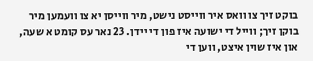בוקט זיך צו וואס איר ווייסט נישט, מיר ווייסן יא צו וועמען מיר בוקן זיך; ווייל די ישועה איז פון די יידן. 23 נאר עס קומט א שעה, און איז שוין איצט, ווען די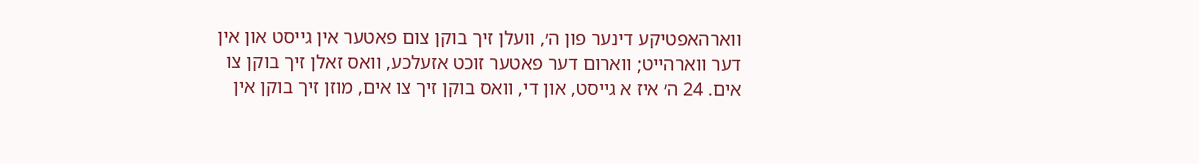ווארהאפטיקע דינער פון ה׳, וועלן זיך בוקן צום פאטער אין גייסט און אין דער ווארהייט; ווארום דער פאטער זוכט אזעלכע, וואס זאלן זיך בוקן צו אים. 24 ה׳ איז א גייסט, און די, וואס בוקן זיך צו אים, מוזן זיך בוקן אין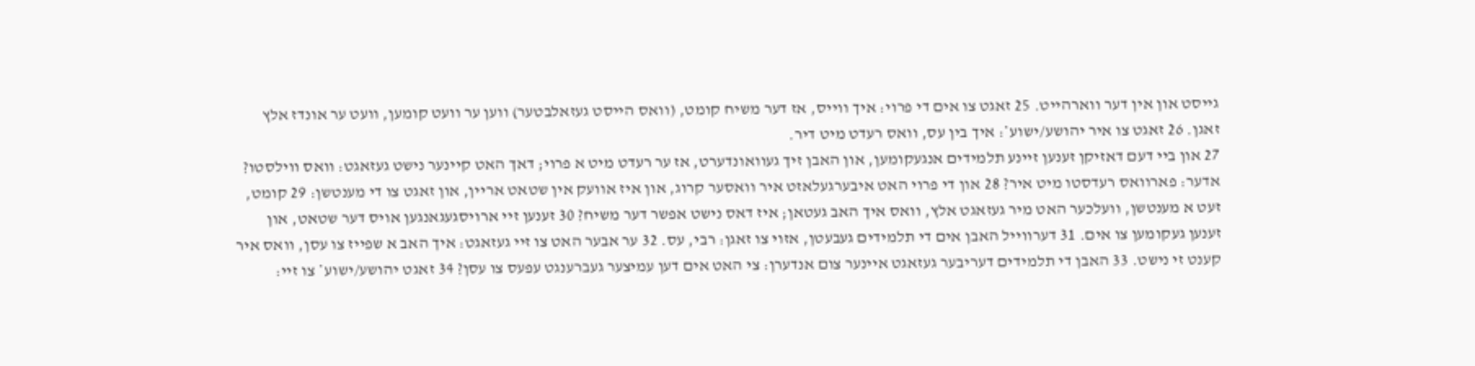גייסט און אין דער ווארהייט. 25 זאגט צו אים די פרוי: איך ווייס, אז דער משיח קומט, (וואס הייסט געזאלבטער) ווען ער וועט קומען, וועט ער אונדז אלץ זאגן. 26 זאגט צו איר יהושע/ישוע*: איך בין עס, וואס רעדט מיט דיר.
27 און ביי דעם דאזיקן זענען זיינע תלמידים אנגעקומען, און האבן זיך געוואונדערט, אז ער רעדט מיט א פרוי; דאך האט קיינער נישט געזאגט: וואס ווילסטו? אדער: פארוואס רעדסטו מיט איר? 28 און די פרוי האט איבערגעלאזט איר וואסער קרוג, און איז אוועק אין שטאט אריין, און זאגט צו די מענטשן: 29 קומט, זעט א מענטשן, וועלכער האט מיר געזאגט אלץ, וואס איך האב געטאן; איז דאס נישט אפשר דער משיח? 30 זענען זיי ארויסגעגאנגען אויס דער שטאט, און זענען געקומען צו אים. 31 דערווייל האבן אים די תלמידים געבעטן, אזוי צו זאגן: רבי, עס. 32 ער אבער האט צו זיי געזאגט: איך האב א שפייז צו עסן, וואס איר קענט זי נישט. 33 האבן די תלמידים דעריבער געזאגט איינער צום אנדערן: צי האט אים דען עמיצער געברענגט עפעס צו עסן? 34 זאגט יהושע/ישוע* צו זיי: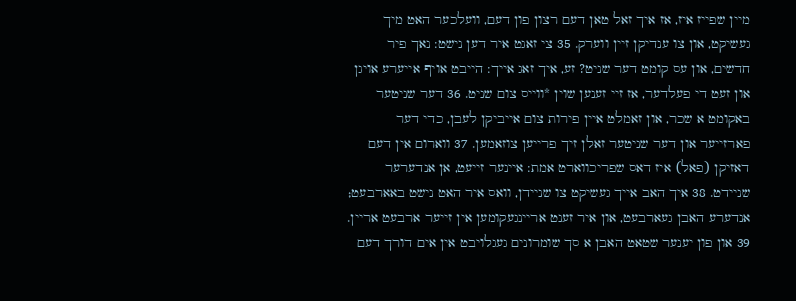מיין שפייז איז, אז איך זאל טאן דעם רצון פון דעם, וועלכער האט מיך געשיקט, און צו ענדיקן זיין ווערק. 35 צי זאגט איר דען נישט: נאך פיר חדשים, און עס קומט דער שניט? זע, איך זאג אייך: הייבט אויף אייערע אויגן און זעט די פעלדער, אז זיי זענען שוין *ווייס צום שניט. 36 דער שניטער באקומט א שכר, און זאמלט איין פירות צום אייביקן לעבן, כדי דער פארזייער און דער שניטער זאלן זיך פרייען צוזאמען. 37 ווארום אין דעם דאזיקן (פאל) איז דאס שפריכווארט אמת: איינער זייעט, אן אנדערער שניידט. 38 איך האב אייך געשיקט צו שניידן, וואס איר האט נישט באארבעט; אנדערע האבן געארבעט, און איר זענט אריינגעקומען אין זייער ארבעט אריין.
39 און פון יענער שטאט האבן א סך שומרונים געגלויבט אין אים דורך דעם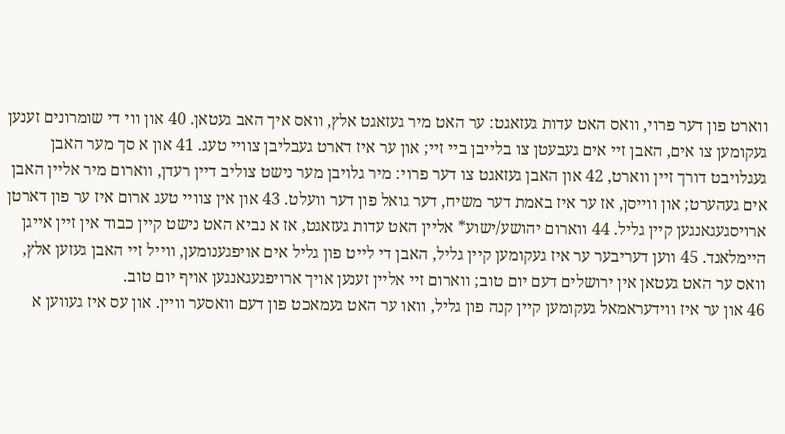ווארט פון דער פרוי, וואס האט עדות געזאגט: ער האט מיר געזאגט אלץ, וואס איך האב געטאן. 40 און ווי די שומרונים זענען געקומען צו אים, האבן זיי אים געבעטן צו בלייבן ביי זיי; און ער איז דארט געבליבן צוויי טעג. 41 און א סך מער האבן געגלויבט דורך זיין ווארט, 42 און האבן געזאגט צו דער פרוי: מיר גלויבן מער נישט צוליב דיין רעדן, ווארום מיר אליין האבן אים געהערט; און ווייסן, אז ער איז באמת דער משיח, דער גואל פון דער וועלט. 43 און אין צוויי טעג ארום איז ער פון דארטן ארויסגעגאנגען קיין גליל. 44 ווארום יהושע/ישוע* אליין האט עדות געזאגט, אז א נביא האט נישט קיין כבוד אין זיין אייגן היימלאנד. 45 ווען דעריבער ער איז געקומען קיין גליל, האבן די לייט פון גליל אים אויפגענומען, ווייל זיי האבן געזען אלץ, וואס ער האט געטאן אין ירושלים דעם יום טוב; ווארום זיי אליין זענען אויך ארויפגעגאנגען אויף יום טוב.
46 און ער איז ווידעראמאל געקומען קיין קנה פון גליל, וואו ער האט געמאכט פון דעם וואסער וויין. און עס איז געווען א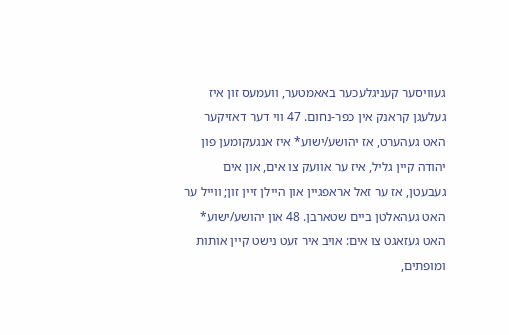געוויסער קעניגלעכער באאמטער, וועמעס זון איז געלעגן קראנק אין כפר‑נחום. 47 ווי דער דאזיקער האט געהערט, אז יהושע/ישוע* איז אנגעקומען פון יהודה קיין גליל, איז ער אוועק צו אים, און אים געבעטן, אז ער זאל אראפגיין און היילן זיין זון; ווייל ער האט געהאלטן ביים שטארבן. 48 און יהושע/ישוע* האט געזאגט צו אים: אויב איר זעט נישט קיין אותות ומופתים,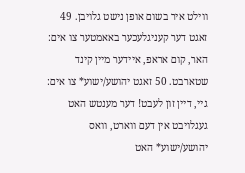ווילט איר בשום אופן נישט גלויבן. 49 זאגט דער קעניגלעכער באאמטער צו אים: האר, קום אראפ, איידער מיין קינד שטארבט. 50 זאגט יהושע/ישוע* צו אים: גיי, דיין זון לעבט! דער מענטש האט געגלויבט אין דעם ווארט, וואס יהושע/ישוע* האט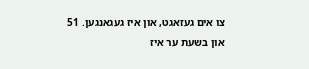צו אים געזאגט, און איז געגאנגען. 51 און בשעת ער איז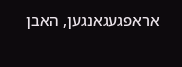אראפגעגאנגען, האבן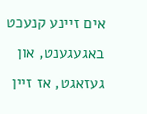אים זיינע קנעכט באגעגענט, און געזאגט, אז זיין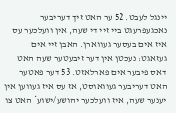יינגל לעבט. 52 ער האט זיך דעריבער נאכגעפרעגט ביי זיי די שעה, אין וועלכער עס איז אים בעסער געווארן. האבן זיי אים געזאגט: נעכטן אין דער זיבעטער שעה האט דאס פיבער אים פארלאזט. 53 דער פאטער האט דעריבער געוואוסט, אז עס איז געווען אין יענער שעה, איז וועלכער יהושע/ישוע* האט צו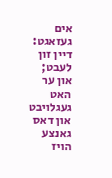אים געזאגט: דיין זון לעבט; און ער האט געגלויבט און דאס גאנצע הויז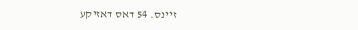זיינס. 54 דאס דאזיקע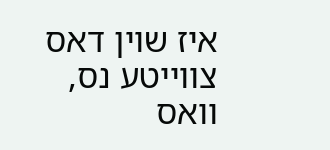איז שוין דאס צווייטע נס, וואס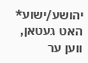יהושע/ישוע* האט געטאן, ווען ער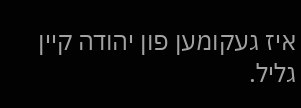איז געקומען פון יהודה קיין גליל.